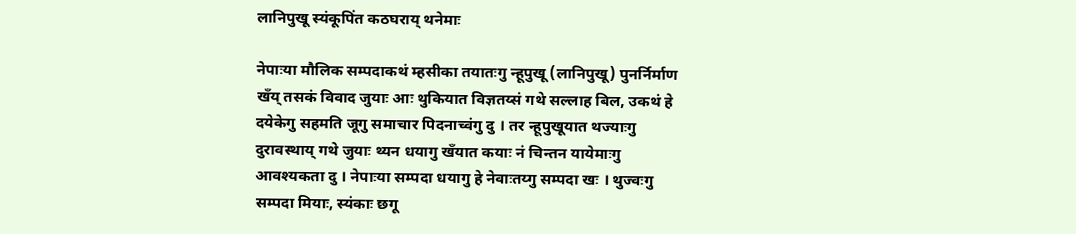लानिपुखू स्यंकूपिंत कठघराय् थनेमाः

नेपाःया मौलिक सम्पदाकथं म्हसीका तयातःगु न्हूपुखू (लानिपुखू) पुनर्निर्माण खँय् तसकं विवाद जुयाः आः थुकियात विज्ञतय्सं गथे सल्लाह बिल, उकथं हे दयेकेगु सहमति जूगु समाचार पिदनाच्वंगु दु । तर न्हूपुखूयात थज्याःगु दुरावस्थाय् गथे जुयाः थ्यन धयागु खँयात कयाः नं चिन्तन यायेमाःगु आवश्यकता दु । नेपाःया सम्पदा धयागु हे नेवाःतय्गु सम्पदा खः । थुज्वःगु सम्पदा मियाः, स्यंकाः छगू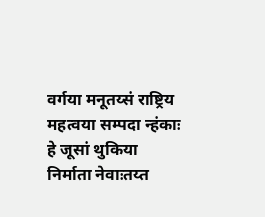वर्गया मनूतय्सं राष्ट्रिय महत्वया सम्पदा न्हंकाः हे जूसां थुकिया निर्माता नेवाःतय्त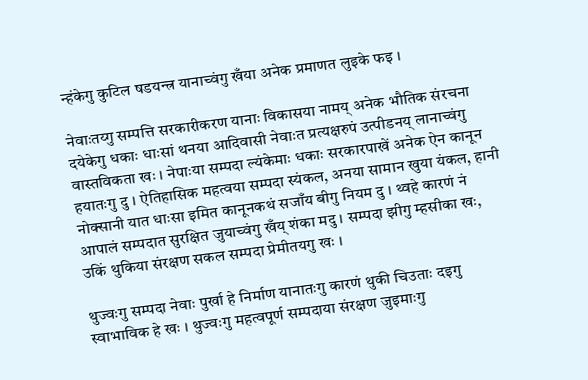न्हंकेगु कुटिल षडयन्त्र यानाच्वंगु खँया अनेक प्रमाणत लुइके फइ ।

नेवाःतय्गु सम्पत्ति सरकारीकरण यानाः विकासया नामय् अनेक भौतिक संरचना दयेकेगु धकाः धाःसां थनया आदिवासी नेवाःत प्रत्यक्षरुपं उत्पीडनय् लानाच्वंगु वास्तविकता खः । नेपाःया सम्पदा ल्यंकेमाः धकाः सरकारपाखें अनेक ऐन कानून हयातःगु दु । ऐतिहासिक महत्वया सम्पदा स्यंकल, अनया सामान खुया यंकल, हानी नोक्सानी यात धाःसा इमित कानूनकथं सजाँय बीगु नियम दु । थ्वहे कारणं नं आपालं सम्पदात सुरक्षित जुयाच्वंगु खँय् शंका मदु । सम्पदा झीगु म्हसीका खः, उकिं थुकिया संरक्षण सकल सम्पदा प्रेमीतयगु खः ।

थुज्वःगु सम्पदा नेवाः पुर्खा हे निर्माण यानातःगु कारणं थुकी चिउताः दइगु स्वाभाविक हे खः । थुज्वःगु महत्वपूर्ण सम्पदाया संरक्षण जुइमाःगु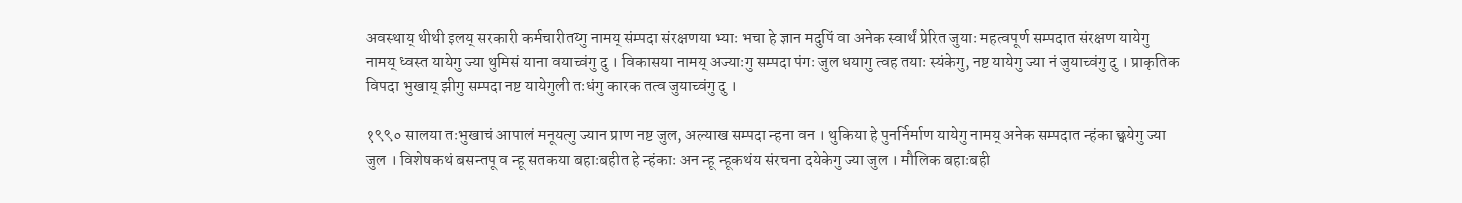अवस्थाय् थीथी इलय् सरकारी कर्मचारीतय्गु नामय् संम्पदा संरक्षणया भ्याः भचा हे ज्ञान मदुपिं वा अनेक स्वार्थं प्रेरित जुयाः महत्वपूर्ण सम्पदात संरक्षण यायेगु नामय् ध्वस्त यायेगु ज्या थुमिसं याना वयाच्वंगु दु । विकासया नामय् अज्याःगु सम्पदा पंगः जुल धयागु त्वह तयाः स्यंकेगु, नष्ट यायेगु ज्या नं जुयाच्वंगु दु । प्राकृतिक विपदा भुखाय् झीगु सम्पदा नष्ट यायेगुली तःधंगु कारक तत्व जुयाच्वंगु दु ।

१९९० सालया तःभुखाचं आपालं मनूयत्गु ज्यान प्राण नष्ट जुल, अल्याख सम्पदा न्हना वन । थुकिया हे पुनर्निर्माण यायेगु नामय् अनेक सम्पदात न्हंका छ्वयेगु ज्या जुल । विशेषकथं बसन्तपू व न्हू सतकया बहाःबहीत हे न्हंकाः अन न्हू न्हूकथंय संरचना दयेकेगु ज्या जुल । मौलिक बहाःबही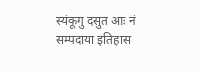स्यंकूगु दसुत आः नं सम्पदाया इतिहास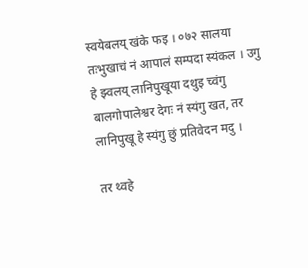स्वयेबलय् खंके फइ । ०७२ सालया तःभुखाचं नं आपालं सम्पदा स्यंकल । उगु हे झ्वलय् लानिपुखूया दथुइ च्वंगु बालगोपालेश्वर देगः नं स्यंगु खत, तर लानिपुखू हे स्यंगु छुं प्रतिवेदन मदु ।

तर थ्वहे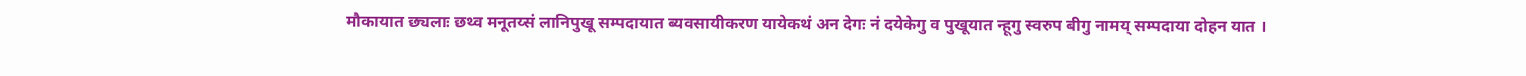मौकायात छ्यलाः छथ्व मनूतय्सं लानिपुखू सम्पदायात ब्यवसायीकरण यायेकथं अन देगः नं दयेकेगु व पुखूयात न्हूगु स्वरुप बीगु नामय् सम्पदाया दोहन यात ।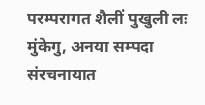परम्परागत शैलीं पुखुली लः मुंकेगु, अनया सम्पदा संरचनायात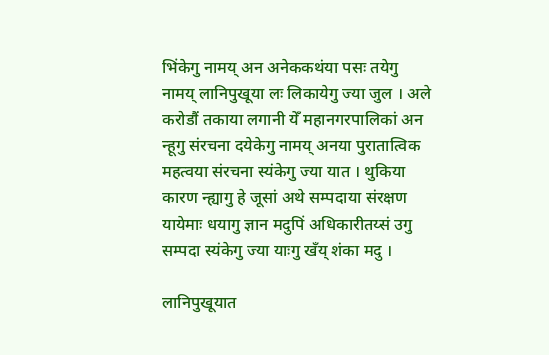भिंकेगु नामय् अन अनेककथंया पसः तयेगु नामय् लानिपुखूया लः लिकायेगु ज्या जुल । अले करोडौं तकाया लगानी येँ महानगरपालिकां अन न्हूगु संरचना दयेकेगु नामय् अनया पुरातात्विक महत्वया संरचना स्यंकेगु ज्या यात । थुकिया कारण न्ह्यागु हे जूसां अथे सम्पदाया संरक्षण यायेमाः धयागु ज्ञान मदुपिं अधिकारीतय्सं उगु सम्पदा स्यंकेगु ज्या याःगु खँय् शंका मदु ।

लानिपुखूयात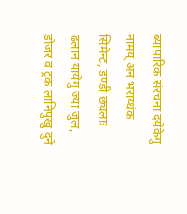ब्यापारिक संरचना दयेकेगु नामय् अन भराय्धंक सिमेन्ट, डण्डी छ्यलाः ढलान यायेगु ज्या जुल, डोजर व ट्रक लानिपुखु दुने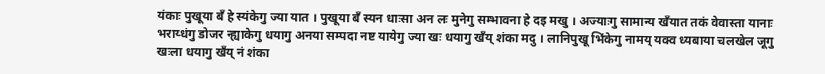यंकाः पुखूया बँ हे स्यंकेगु ज्या यात । पुखूया बँ स्यन धाःसा अन लः मुनेगु सम्भावना हे दइ मखु । अज्याःगु सामान्य खँयात तकं वेवास्ता यानाः भराय्धंगु डोजर न्ह्याकेगु धयागु अनया सम्पदा नष्ट यायेगु ज्या खः धयागु खँय् शंका मदु । लानिपुखू भिंकेगु नामय् यक्व ध्यबाया चलखेल जूगु खःला धयागु खँय् नं शंका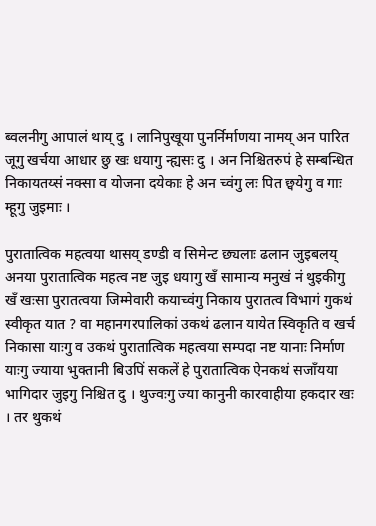ब्वलनीगु आपालं थाय् दु । लानिपुखूया पुनर्निर्माणया नामय् अन पारित जूगु खर्चया आधार छु खः धयागु न्ह्यसः दु । अन निश्चितरुपं हे सम्बन्धित निकायतय्सं नक्सा व योजना दयेकाः हे अन च्वंगु लः पित छ्वयेगु व गाः म्हूगु जुइमाः ।

पुरातात्विक महत्वया थासय् डण्डी व सिमेन्ट छ्यलाः ढलान जुइबलय् अनया पुरातात्विक महत्व नष्ट जुइ धयागु खँ सामान्य मनुखं नं थुइकीगु खँ खःसा पुरातत्वया जिम्मेवारी कयाच्वंगु निकाय पुरातत्व विभागं गुकथं स्वीकृत यात ? वा महानगरपालिकां उकथं ढलान यायेत स्विकृति व खर्च निकासा याःगु व उकथं पुरातात्विक महत्वया सम्पदा नष्ट यानाः निर्माण याःगु ज्याया भुक्तानी बिउपिं सकलें हे पुरातात्विक ऐनकथं सजाँयया भागिदार जुइगु निश्चित दु । थुज्वःगु ज्या कानुनी कारवाहीया हकदार खः । तर थुकथं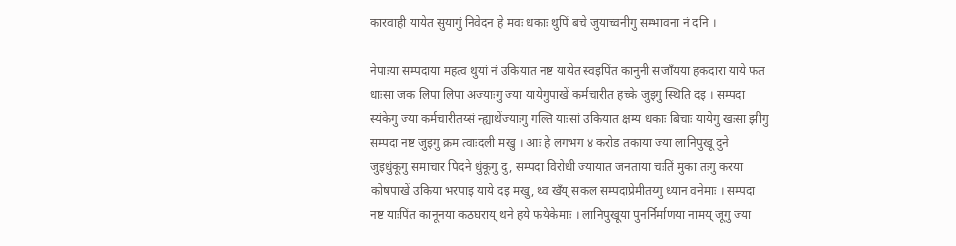कारवाही यायेत सुयागुं निवेदन हे मवः धकाः थुपिं बचे जुयाच्वनीगु सम्भावना नं दनि ।

नेपाःया सम्पदाया महत्व थुयां नं उकियात नष्ट यायेत स्वइपिंत कानुनी सजाँयया हकदारा याये फत धाःसा जक लिपा लिपा अज्याःगु ज्या यायेगुपाखें कर्मचारीत हच्के जुइगु स्थिति दइ । सम्पदा स्यंकेगु ज्या कर्मचारीतय्सं न्ह्याथेंज्याःगु गल्ति याःसां उकियात क्षम्य धकाः बिचाः यायेगु खःसा झीगु सम्पदा नष्ट जुइगु क्रम त्वाःदली मखु । आः हे लगभग ४ करोड तकाया ज्या लानिपुखू दुने जुइधुंकूगु समाचार पिदने धुंकूगु दु, सम्पदा विरोधी ज्यायात जनताया चःतिं मुका तःगु करया कोषपाखें उकिया भरपाइ याये दइ मखु, थ्व खँय् सकल सम्पदाप्रेमीतय्गु ध्यान वनेमाः । सम्पदा नष्ट याःपिंत कानूनया कठघराय् थने हये फयेकेमाः । लानिपुखूया पुनर्निर्माणया नामय् जूगु ज्या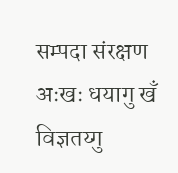सम्पदा संरक्षण अःखः धयागु खँ विज्ञतय्गु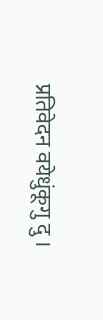प्रतिवेदन वयेधुंकूगु दु ।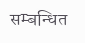सम्बन्धित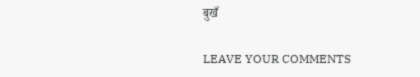बुखँ

LEAVE YOUR COMMENTS